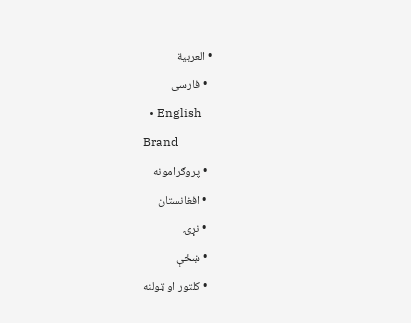• العربية
  • فارسی
  • English
Brand
  • پروګرامونه
  • افغانستان
  • نړۍ
  • ښځې
  • کلتور او ټولنه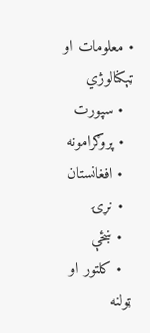• معلومات او ټېکنالوژي
  • سپورت
  • پروګرامونه
  • افغانستان
  • نړۍ
  • ښځې
  • کلتور او ټولنه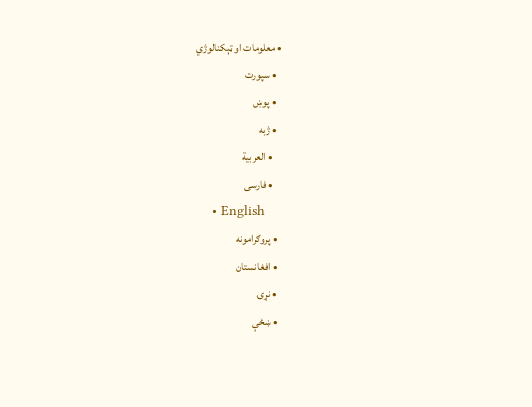• معلومات او ټېکنالوژي
  • سپورت
  • پوښ
  • ژبه
    • العربية
    • فارسی
    • English
  • پروګرامونه
  • افغانستان
  • نړۍ
  • ښځې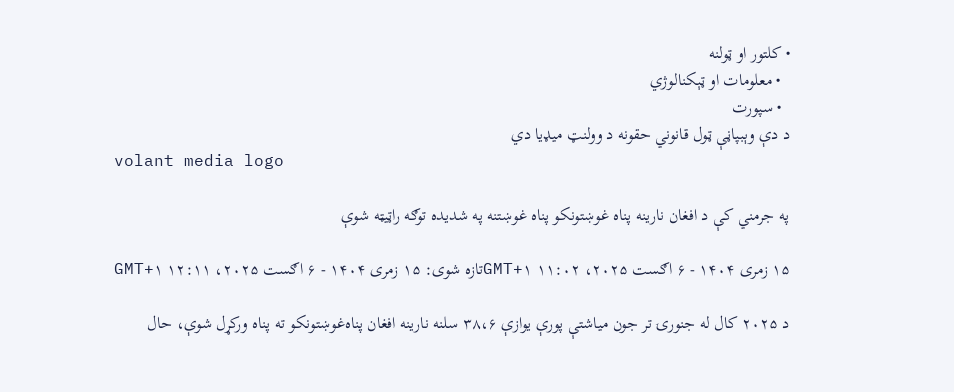• کلتور او ټولنه
  • معلومات او ټېکنالوژي
  • سپورت
د دې وېبپاڼې ټول قانوني حقونه د وولنټ میډیا دي
volant media logo

په جرمني کې د افغان نارینه پناه غوښتونکو پناه غوښتنه په شدیده توګه راټیټه شوې

۱۵ زمری ۱۴۰۴ - ۶ اګست ۲۰۲۵، ۱۱:۰۲ GMT+۱تازه شوی: ۱۵ زمری ۱۴۰۴ - ۶ اګست ۲۰۲۵، ۱۲:۱۱ GMT+۱

د ۲۰۲۵ کال له جنورۍ تر جون میاشتې پورې یوازې ۳۸،۶ سلنه نارینه افغان پناه‌غوښتونکو ته پناه ورکړل شوې، حال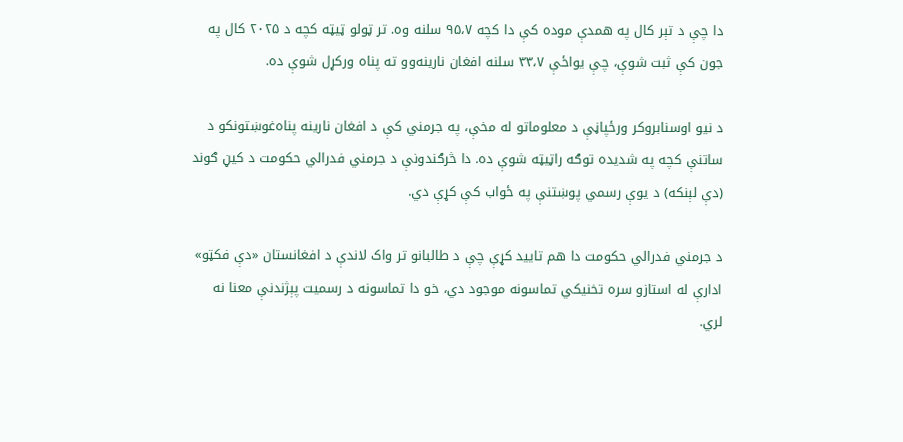دا چې د تېر کال په همدې موده کې دا کچه ۹۵،۷ سلنه وه. تر ټولو ټیټه کچه د ۲۰۲۵ کال په جون کې ثبت شوې، چې یواځې ۳۳،۷ سلنه افغان نارینه‌وو ته پناه ورکړل شوې ده.

د نیو اوسنابروکر ورځپاڼې د معلوماتو له مخې، په جرمني کې د افغان نارینه پناه‌غوښتونکو د ساتنې کچه په شدیده توګه راټیټه شوې ده. دا څرګندونې د جرمني فدرالي حکومت د کیڼ ګوند (دې لېنکه) د یوې رسمي پوښتنې په ځواب کې کړې دي.

د جرمني فدرالي حکومت دا هم تایید کړې چې د طالبانو تر واک لاندې د افغانستان «دې فکټو» ادارې له استازو سره تخنیکي تماسونه موجود دي، خو دا تماسونه د رسمیت پېژندنې معنا نه لري.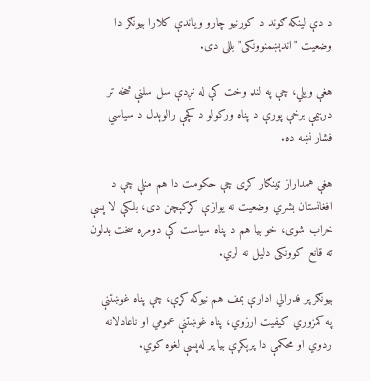د دې لینکه ګوند د کورنیو چارو ویاندې کلارا بیونګر دا وضعیت "اندېښمنوونکی" بللی دی.

هغې ویلي، چې په لنډ وخت کې له نږدې سل سلنې څخه تر درېیمې برخې پورې د پناه ورکولو د کچې رالوېدل د سیاسي فشار نښه ده.

هغې همداراز ټینګار کړی چې حکومت دا هم منلې چې د افغانستان بشري وضعیت نه یوازې کړکېچن دی، بلکې لا پسې خراب شوی، خو بیا هم د پناه سیاست کې دومره سخت بدلون ته قانع کوونکی دلیل نه لري.

بیونګر پر فدرالي ادارې بمف هم نیوکه کړې، چې پناه غوښتنې په کمزوري کیفیت ارزوي، پناه غوښتنې عمومي او ناعادلانه ردوي او محکمې دا پرېکړې بیا پر له‌پسې لغوه کوي.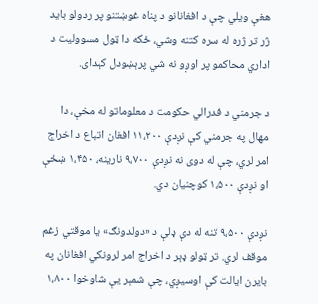هغې ویلي چې د افغانانو د پناه غوښتنو پر ردولو باید ژر تر ژره له سره کتنه وشي، ځکه دا ټول مسوولیت د اداري محاکمو پر اوږو نه شي پرېښودل کېدای.

د جرمني د فدرالي حکومت د معلوماتو له مخې، دا مهال په جرمني کې نږدې ۱۱،۲۰۰ افغان اتباع د اخراج امر لري، چې له دوی نه نږدې ۹،۷۰۰ نارینه، ۱،۴۵۰ ښځې او نږدې ۱،۵۰۰ کوچنیان دي.

نږدې ۹،۵۰۰ تنه له دې ډلې د «دولدونګ» یا موقتي زغم موقف لري. تر ټولو ډېر د اخراج امر لرونکي افغانان په بایرن ایالت کې اوسیږي، چې شمېر یې شاوخوا ۱،۸۰۰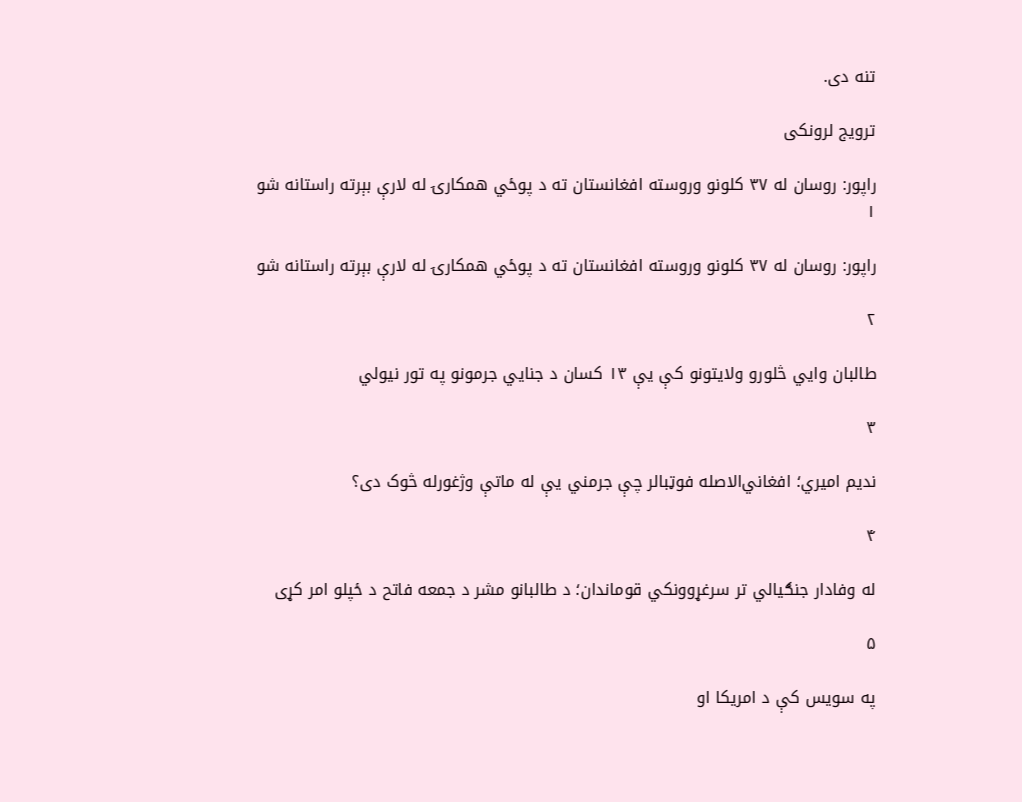تنه دی.

ترویج لرونکی

راپور: روسان له ۳۷ کلونو وروسته افغانستان ته د پوځي همکارۍ له لارې بېرته راستانه شو
۱

راپور: روسان له ۳۷ کلونو وروسته افغانستان ته د پوځي همکارۍ له لارې بېرته راستانه شو

۲

طالبان وایي څلورو ولایتونو کې یې ۱۳ کسان د جنايي جرمونو په تور نیولي

۳

ندیم امیري؛ افغاني‌الاصله فوټبالر چې جرمني یې له ماتې وژغورله څوک دی؟

۴

له وفادار جنګیالي تر سرغړوونکي قوماندان؛ د طالبانو مشر د جمعه فاتح د ځپلو امر کړی

۵

په سویس کې د امریکا او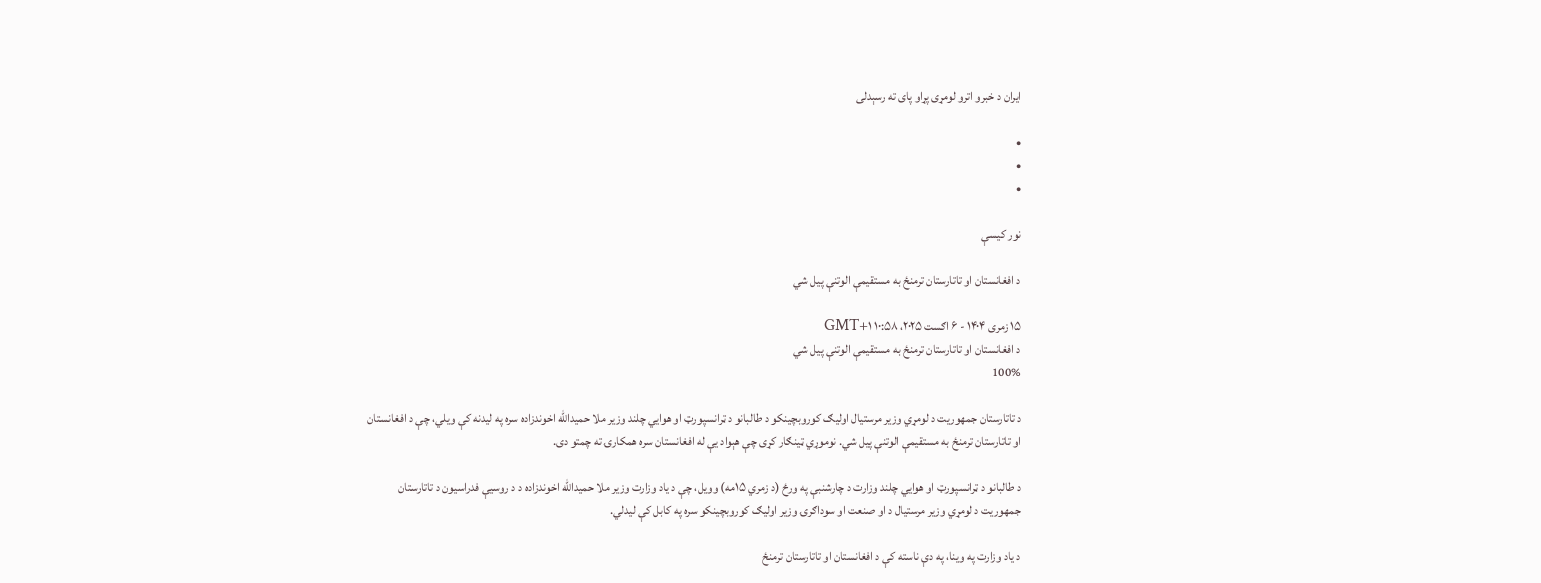ایران د خبرو اترو لومړی پړاو پای ته رسېدلی

•
•
•

نور کیسې

د افغانستان او تاتارستان ترمنځ به مستقیمې الوتنې پيل شي

۱۵ زمری ۱۴۰۴ - ۶ اګست ۲۰۲۵، ۱۰:۵۸ GMT+۱
د افغانستان او تاتارستان ترمنځ به مستقیمې الوتنې پيل شي
100%

د تاتارستان جمهوريت د لومړي وزير مرستیال اولیګ کوروبچینکو د طالبانو د ټرانسپورټ او هوايي چلند وزير ملا حميدالله اخوندزاده سره په لیدنه کې ویلي، چې د افغانستان او تاتارستان ترمنځ به مستقیمې الوتنې پيل شي. نوموړي ټینګار کړی چې هېواد یې له افغانستان سره همکارۍ ته چمتو دی.

د طالبانو د ټرانسپورټ او هوایي چلند وزارت د چارشنبې په ورځ (د زمري ۱۵مه) وویل، چې د یاد وزارت وزیر ملا حمیدالله اخوندزاده د د روسیې فدراسیون د تاتارستان جمهوريت د لومړي وزير مرستیال د او صنعت او سوداګرۍ وزیر اولیګ کوروبچینکو سره په کابل کې لیدلي.

د یاد وزارت په وینا، په دې ناسته کې د افغانستان او تاتارستان ترمنځ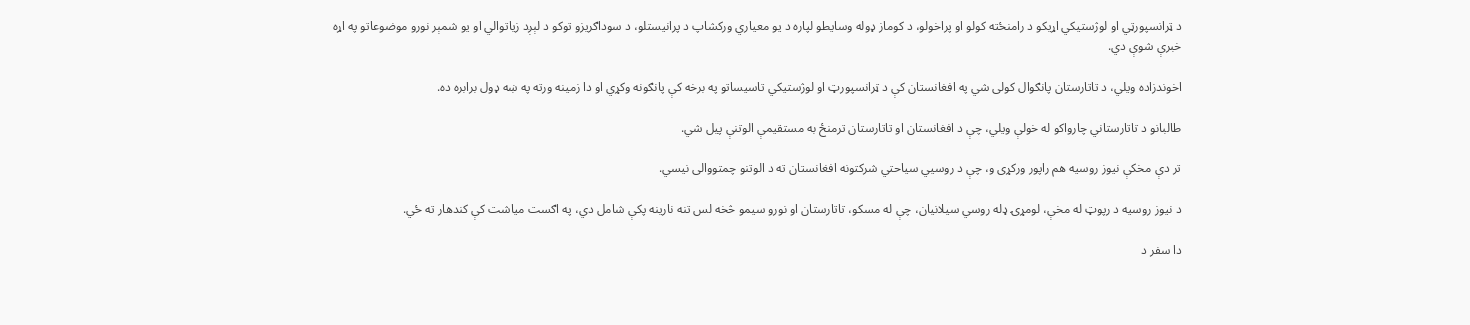د ټرانسپورټي او لوژستیکي اړیکو د رامنځته کولو او پراخولو، د کوماز ډوله وسایطو لپاره د یو معیاري ورکشاپ د پرانیستلو، د سوداګریزو توکو د لېږد زیاتوالي او یو شمېر نورو موضوعاتو په اړه خبرې شوې دي.

اخوندزاده ویلي، د تاتارستان پانګوال کولی شي په افغانستان کې د ټرانسپورټ او لوژستیکي تاسیساتو په برخه کې پانګونه وکړي او دا زمینه ورته په ښه ډول برابره ده.

طالبانو د تاتارستاني چارواکو له خولې ویلي، چې د افغانستان او تاتارستان ترمنځ به مستقیمې الوتنې پيل شي.

تر دې مخکې نیوز روسیه هم راپور ورکړی و، چې د روسیي سیاحتي شرکتونه افغانستان ته د الوتنو چمتووالی نیسي.

د نیوز روسیه د رپوټ له مخې، لومړۍ ډله روسي سیلانیان، چې له مسکو، تاتارستان او نورو سیمو څخه لس تنه نارینه پکې شامل دي، په اګست میاشت کې کندهار ته ځي.

دا سفر د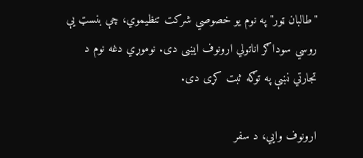"طالبان ټور" په نوم یو خصوصي شرکت تنظیموي، چې بنسټ یې روسي سوداګر اناتولي ارونوف ایښی دی. نوموړي دغه نوم د تجارتي نښې په توګه ثبت کړی دی.

ارونوف وايي، د سفر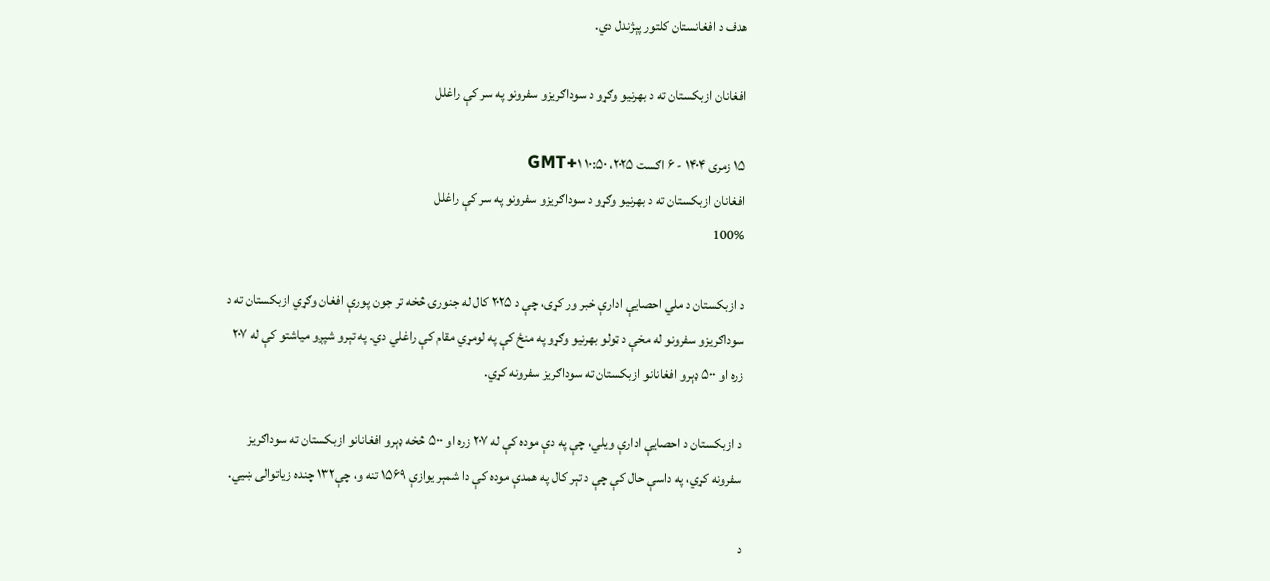هدف د افغانستان کلتور پېژندل دي.

افغانان ازبکستان ته د بهرنیو وګړو د سوداګریزو سفرونو په سر کې راغلل

۱۵ زمری ۱۴۰۴ - ۶ اګست ۲۰۲۵، ۱۰:۵۰ GMT+۱
افغانان ازبکستان ته د بهرنیو وګړو د سوداګریزو سفرونو په سر کې راغلل
100%

د ازبکستان د ملي احصایې ادارې خبر ور کړی، چې د ۲۰۲۵ کال له جنورۍ څخه تر جون پورې افغان وګړي ازبکستان ته د سوداګریزو سفرونو له مخې د ټولو بهرنیو وګړو په منځ کې په لومړي مقام کې راغلي دي. په تېرو شپږو میاشتو کې له ۲۰۷ زره او ۵۰۰ ډېرو افغانانو ازبکستان ته سوداګریز سفرونه کړي.

د ازبکستان د احصایې ادارې ویلي، چې په دې موده کې له ۲۰۷ زره او ۵۰۰ څخه ډېرو افغانانو ازبکستان ته سوداګریز سفرونه کړي، په داسې حال کې چې د تېر کال په همدې موده کې دا شمېر یوازې ۱۵۶۹ تنه و، چې۱۳۲ چنده زیاتوالی ښيي.

د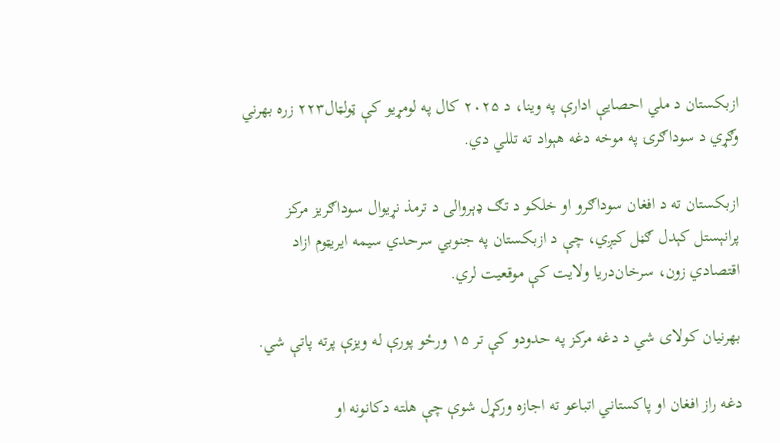ازبکستان د ملي احصایې ادارې په وینا، د ۲۰۲۵ کال په لومړیو کې ټولټال۲۲۳ زره بهرني وګړي د سوداګرۍ په موخه دغه هېواد ته تللي دي.

ازبکستان ته د افغان سوداګرو او خلکو د تګ ډېروالی د ترمذ نړیوال سوداګریز مرکز پرانېستل کېدل ګڼل کیږي، چې د ازبکستان په جنوبي سرحدي سیمه ایریټوم ازاد اقتصادي زون، سرخان‌دریا ولایت کې موقعیت لري.

بهرنیان کولای شي د دغه مرکز په حدودو کې تر ۱۵ ورځو پورې له ویزې پرته پاتې شي.

دغه راز افغان او پاکستاني اتباعو ته اجازه ورکړل شوې چې هلته دکانونه او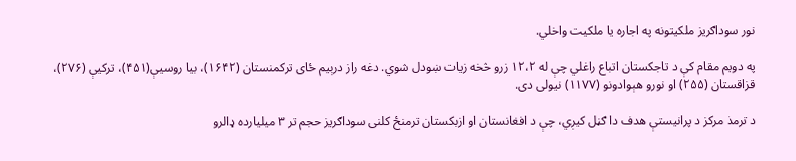نور سوداګریز ملکیتونه په اجاره یا ملکیت واخلي.

په دویم مقام کې د تاجکستان اتباع راغلي چې له ۱۲،۲ زرو څخه زیات ښودل شوي. دغه راز درېیم ځای ترکمنستان (۱۶۴۲)، بیا روسیې(۴۵۱)، ترکیې (۲۷۶)، قزاقستان (۲۵۵) او نورو هېوادونو (۱۱۷۷) نیولی دی.

د ترمذ مرکز د پرانیستې هدف دا ګڼل کیږي، چې د افغانستان او ازبکستان ترمنځ کلنی سوداګریز حجم تر ۳ میلیارده ډالرو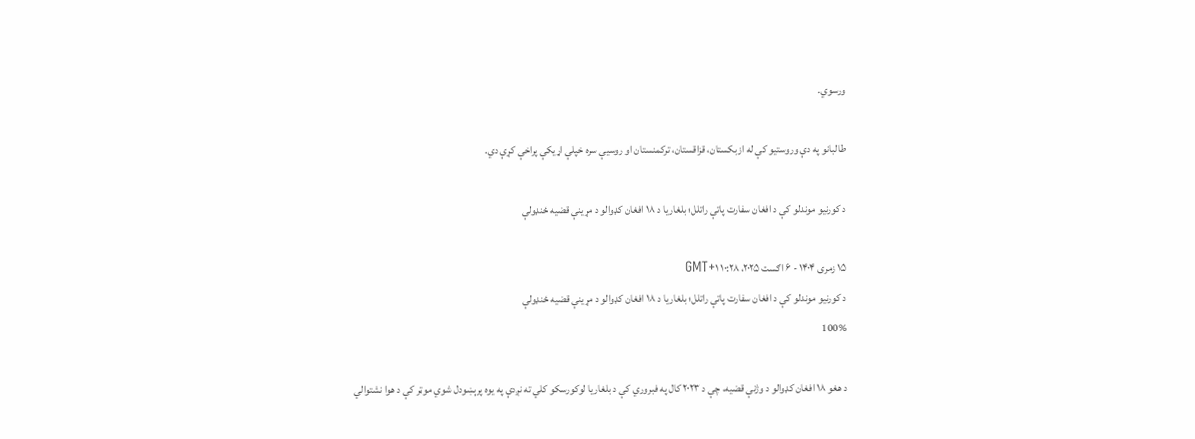ورسوي.

طالبانو په دې وروستیو کې له ازبکستان، قزاقستان، ترکمنستان او روسیې سره خپلې اړیکې پراخې کړې دي.

د کورنیو موندلو کې د افغان سفارت پاتې راتلل؛ بلغاریا د ۱۸ افغان کډوالو د مړینې قضیه ځنډولې

۱۵ زمری ۱۴۰۴ - ۶ اګست ۲۰۲۵، ۱۰:۲۸ GMT+۱
د کورنیو موندلو کې د افغان سفارت پاتې راتلل؛ بلغاریا د ۱۸ افغان کډوالو د مړینې قضیه ځنډولې
100%

د هغو ۱۸ افغان کډوالو د وژنې قضیه، چې د ۲۰۲۳ کال په فبروري کې د بلغاریا لوکورسکو کلي ته نږدې په یوه پرېښودل شوي موټر کې د هوا نشتوالي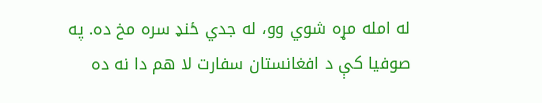له امله مړه شوي وو، له جدي ځنډ سره مخ ده. په صوفیا کې د افغانستان سفارت لا هم دا نه ده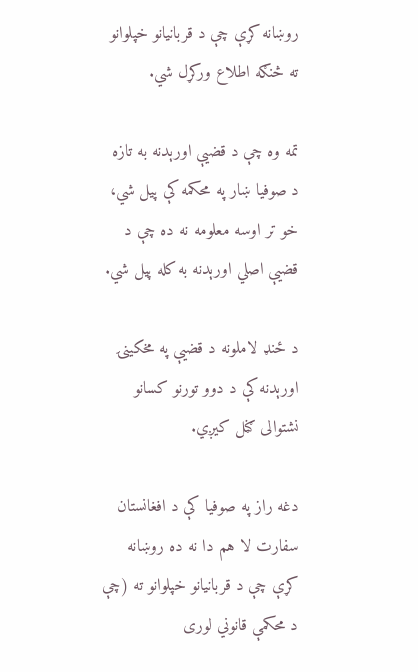روښانه کړې چې د قربانیانو خپلوانو ته څنګه اطلاع ورکړل شي.

تمه وه چې د قضیې اورېدنه به تازه د صوفیا ښار په محکمه کې پیل شي، خو تر اوسه معلومه نه ده چې د قضیې اصلي اورېدنه به کله پیل شي.

د ځنډ لاملونه د قضیې په مخکینۍ اورېدنه کې د دوو تورنو کسانو نشتوالی ګڼل کیږي.

دغه راز په صوفیا کې د افغانستان سفارت لا هم دا نه ده روښانه کړې چې د قربانیانو خپلوانو ته (چې د محکمې قانوني لوری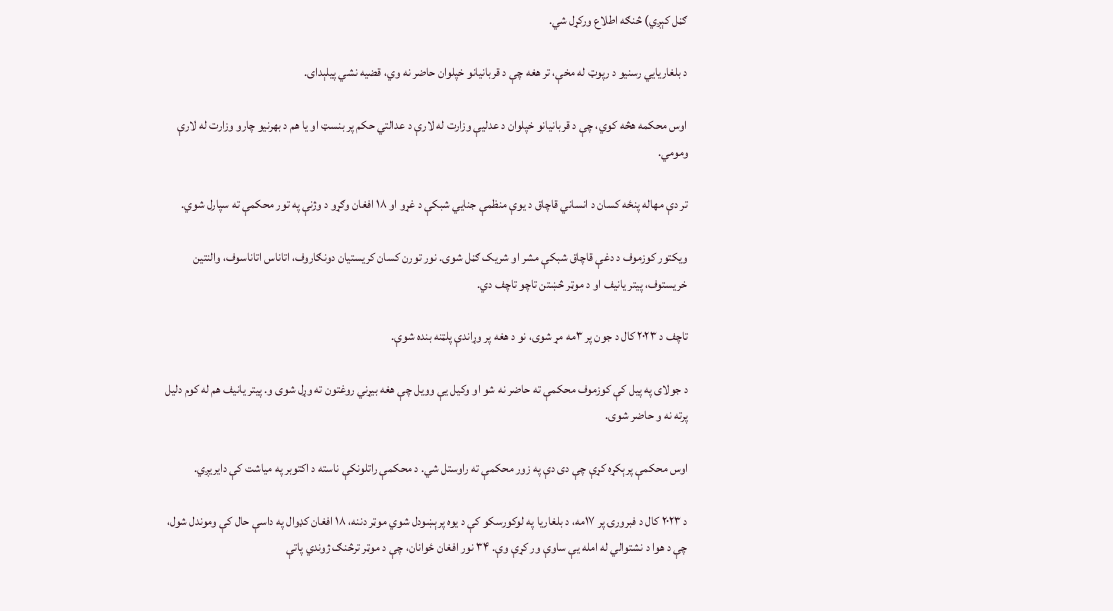ګڼل کېږي) څنګه اطلاع ورکړل شي.

د بلغاریايي رسنیو د رپوټ له مخې، تر هغه چې د قربانیانو خپلوان حاضر نه وي، قضیه نشي پیلېدای.

اوس محکمه هڅه کوي، چې د قربانیانو خپلوان د عدليې وزارت له لارې د عدالتي حکم پر بنسټ او یا هم د بهرنیو چارو وزارت له لارې ومومي.

تر دې مهاله پنځه کسان د انساني قاچاق د یوې منظمې جنایي شبکې د غړو او ۱۸ افغان وګړو د وژنې په تور محکمې ته سپارل شوي.

ویکتور کوزموف د دغې قاچاق شبکې مشر او شریک ګڼل شوی. نور تورن کسان کریستیان دونګاروف، اتاناس اتاناسوف، والنتین خریستوف، پیتر یانیف او د موټر څښتن تاچو تاچف دي.

تاچف د ۲۰۲۳ کال د جون پر ۳مه مړ شوی، نو د هغه پر وړاندې پلټنه بنده شوې.

د جولای په پیل کې کوزموف محکمې ته حاضر نه شو او وکیل یې وویل چې هغه بیړني روغتون ته وړل شوی و. پیتر یانیف هم له کوم دلیل پرته نه و حاضر شوی.

اوس محکمې پرېکړه کړې چې دی دې په زور محکمې ته راوستل شي. د محکمې راتلونکې ناسته د اکتوبر په میاشت کې دایریږي.

د ۲۰۲۳ کال د فبرورۍ پر ۱۷مه، د بلغاریا په لوکورسکو کې د یوه پرېښودل شوي موټر دننه، ۱۸ افغان کډوال په داسې حال کې وموندل شول، چې د هوا د نشتوالي له امله یې ساوې ور کړې وې. ۳۴ نور افغان ځوانان، چې د موټر ترڅنګ ژوندي پاتې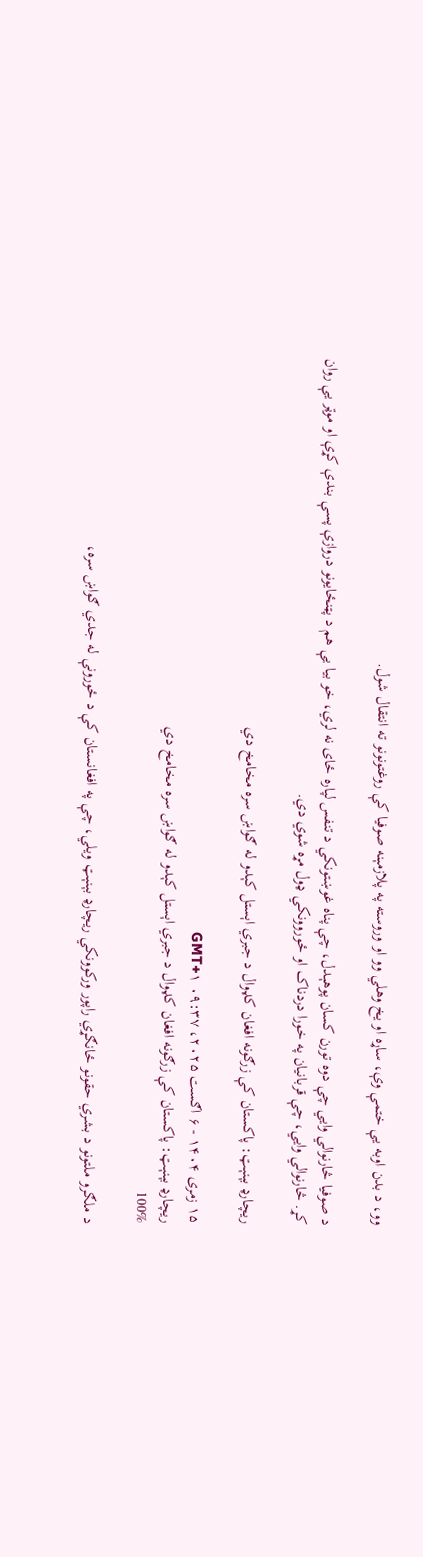وو، د بدن اوبه یې ختمې وې، ساړه او یخ وهلي وو او وروسته په پلازمېنه صوفیا کې روغتونونو ته انتقال شول.

د صوفیا څارنوالي وايي چې دوه تورن کسان پوهېدل، چې پناه غوښتونکي د تنفس لپاره ځای نه لري، خو بیا یې هم د پټنځایونو دروازې پسې بندې کړې او موټر یې روان کړ. څارنوالي وايي، چې قربانیان په خورا دردناک او ځوروونکي ډول مړه شوي دي.

ریچارډ بېنېټ: پاکستان کې زرګونه افغان کډوال د جبري اېستل کېدو له ګواښ سره مخامخ دي

۱۵ زمری ۱۴۰۴ - ۶ اګست ۲۰۲۵، ۰۹:۳۷ GMT+۱
ریچارډ بېنېټ: پاکستان کې زرګونه افغان کډوال د جبري اېستل کېدو له ګواښ سره مخامخ دي
100%

د ملګرو ملتونو د بشري حقونو ځانګړي راپور ورکوونکي ریچارډ بېنېټ ویلي، چې په افغانستان کې د ځورونې له جدي ګواښ سره،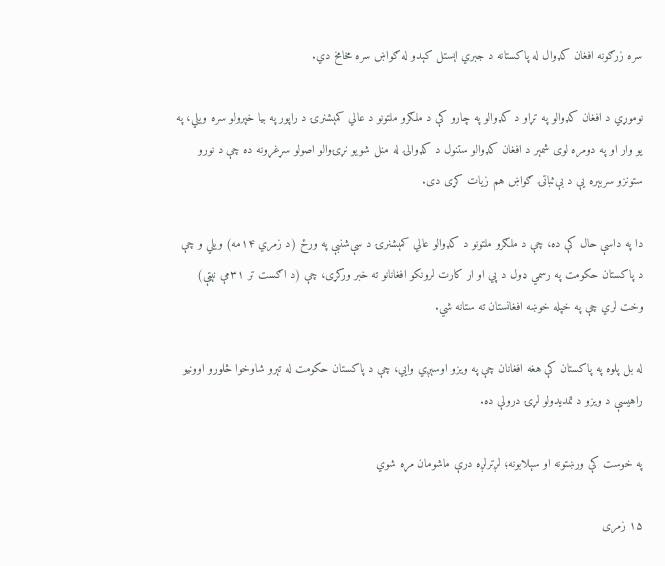سره زرګونه افغان کډوال له پاکستانه د جبري اېستل کېدو له ګواښ سره مخامخ دي.

نوموړي د افغان کډوالو په تړاو د کډوالو په چارو کې د ملګرو ملتونو د عالي کمېشنرۍ د راپور په بیا خپرولو سره ویلي، په یو وار او په دومره لوی شمېر د افغان کډوالو ستنول د کډوالۍ له منل شویو نړۍوالو اصولو سړغړونه ده چې د نورو ستونزو سربېره یې د بې‌ثباتۍ ګواښ هم زیات کړی دی.

دا په داسې حال کې ده، چې د ملګرو ملتونو د کډوالو عالي کمېشنرۍ د سې‌شنبې په ورځ (د زمري ۱۴مه) ویلي و چې د پاکستان حکومت په رسمي ډول د پي او ار کارت لرونکو افغانانو ته خبر ورکړی، چې (د اګست تر ۳۱مې نېټې) وخت لري چې په خپله خوښه افغانستان ته ستانه شي.

له بل پلوه په پاکستان کې هغه افغانان چې په ویزو اوسېږي وایي، چې د پاکستان حکومت له تېرو شاوخوا څلورو اوونیو راهیسې د ویزو د تمدیدولو لړۍ درولې ده.

په خوست کې ورښتونه او سېلابونه؛ لږترلږه درې ماشومان مړه شوي

۱۵ زمری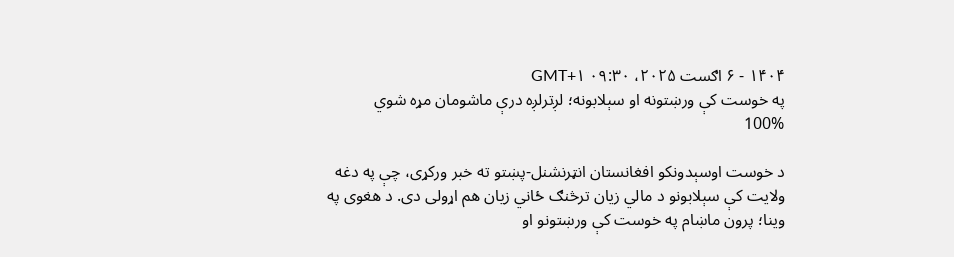۱۴۰۴ - ۶ اګست ۲۰۲۵، ۰۹:۳۰ GMT+۱
په خوست کې ورښتونه او سېلابونه؛ لږترلږه درې ماشومان مړه شوي
100%

د خوست اوسېدونکو افغانستان انټرنشنل-پښتو ته خبر ورکړی، چې په دغه ولایت کې سېلابونو د مالي زیان ترڅنګ ځاني زیان هم اړولی دی. د هغوی په وینا؛ پرون ماښام په خوست کې ورښتونو او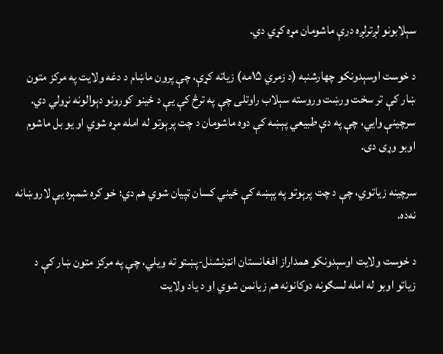سېلابونو لږترلږه درې ماشومان مړه کړي دي.

د خوست اوسېدونکو چهارشنبه (د زمري ۱۵مه) زیاته کړې، چې پرون ماښام د دغه ولایت په مرکز متون ښار کې تر سخت ورښت وروسته سېلاب راوتلی چې په ترڅ کې یې د ځینو کورونو دېوالونه نړولي دي. سرچینې وايي، چې په دې طبیعي پېښه کې دوه ماشومان د چت پرېوتو له امله مړه شوي او یو بل ماشوم اوبو وړی دی.

سرچینه زیاتوي، چې د چت پرېوتو په پېښه کې ځیني کسان ټپیان شوي هم دي؛ خو کره شمېره یې لاروښانه نه‌ده.

د خوست ولایت اوسېدونکو همداراز افغانستان انټرنشنل-پښتو ته ویلي، چې په مرکز متون ښار کې د زیاتو اوبو له امله لسګونه دوکانونه هم زیانمن شوي او د یاد ولایت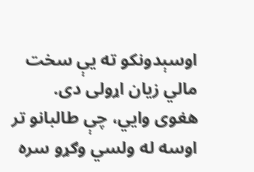اوسېدونکو ته یې سخت مالي زیان اړولی دی. هغوی وايي، چې طالبانو تر اوسه له ولسي وګړو سره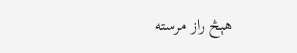هېڅ راز مرسته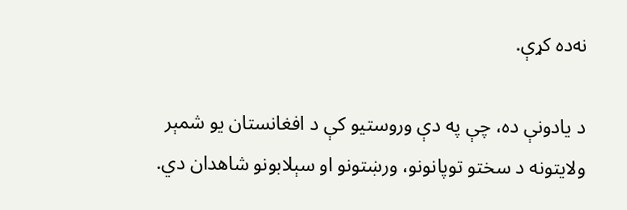نه‌ده کړې.

د یادونې ده، چې په دې وروستیو کې د افغانستان یو شمېر ولایتونه د سختو توپانونو، ورښتونو او سېلابونو شاهدان دي.